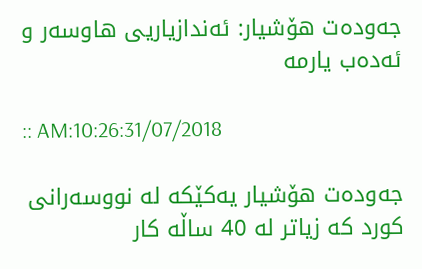جه‌وده‌ت هۆشیار: ئه‌ندازیاریی هاوسه‌ر و ئه‌ده‌ب یارمه‌

:: AM:10:26:31/07/2018

جه‌وده‌ت هۆشیار یه‌كێكه‌ له‌ نووسه‌رانى كورد كه‌ زیاتر له‌ 40 ساڵه‌ كار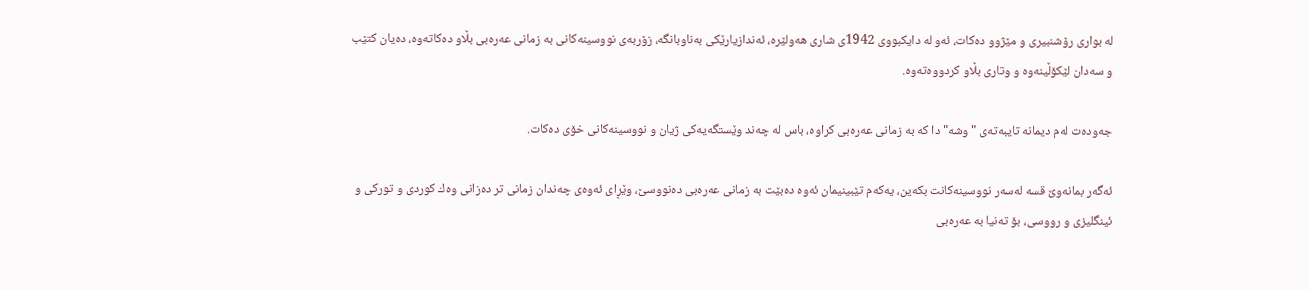له‌ بوارى رۆشنبیرى و مێژوو ده‌كات، ئه‌و له‌ دایكبووى 1942ى شارى هه‌ولێره‌، ئه‌ندازیارێكى به‌ناوبانگه‌، زۆربه‌ى نووسینه‌كانى به‌ زمانى عه‌ره‌بى بڵاو ده‌كاته‌وه‌، ده‌یان كتێب و سه‌دان لێكۆڵینه‌وه‌ و وتارى بڵاو كردووه‌ته‌وه‌.

جه‌وده‌ت له‌م دیمانه‌ تایبه‌ته‌ى "وشه‌"دا كه‌ به‌ زمانى عه‌ره‌بى كراوه‌، باس له‌ چه‌ند وێستگه‌یه‌كى ژیان و نووسینه‌كانى خۆى ده‌كات.

ئه‌گه‌ر بمانه‌وێ قسه‌ له‌سه‌ر نووسینه‌كانت بكه‌ین، یه‌كه‌م تێبینیمان ئه‌وه‌ ده‌بێت به‌ زمانى عه‌ره‌بى ده‌نووسێ، وێڕاى ئه‌وه‌ى چه‌ندان زمانى تر ده‌زانی وه‌ك كوردى و توركی و ئینگلیزى و رووسى، بۆ ته‌نیا به‌ عه‌ره‌بى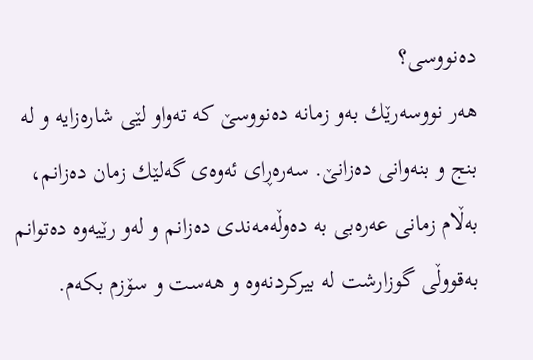ده‌نووسی؟
هه‌ر نووسه‌رێك به‌و زمانه‌ ده‌نووسێ كه‌ ته‌واو لێى شاره‌زایه‌ و له‌ بنج و بنه‌وانى ده‌زانێ. سه‌ره‌ڕاى ئه‌وه‌ى گه‌لێك زمان ده‌زانم، به‌ڵام زمانى عه‌ره‌بى به‌ ده‌وڵه‌مه‌ندی ده‌زانم و له‌و رێیه‌وه‌ ده‌توانم به‌قووڵى گوزارشت له‌ بیركردنه‌وه‌ و هه‌ست و سۆزم بكه‌م.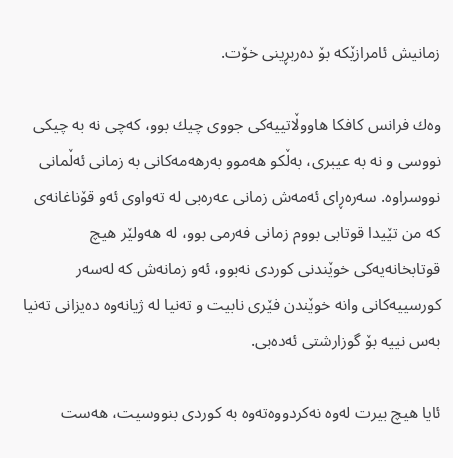زمانیش ئامرازێكه‌ بۆ ده‌ربڕینى خۆت.

وه‌ك فرانس كافكا هاووڵاتییه‌كى جووى چیك بوو، كه‌چى نه‌ به‌ چیكى نووسى و نه‌ به‌ عیبرى، به‌ڵكو هه‌موو به‌رهه‌مه‌كانى به‌ زمانى ئه‌ڵمانى نووسراوه‌. سه‌ره‌ڕاى ئه‌مه‌ش زمانى عه‌ره‌بى له‌ ته‌واوى ئه‌و قۆناغانه‌ى كه‌ من تێیدا قوتابى بووم زمانى فه‌رمى بوو، له‌ هه‌ولێر هیچ قوتابخانه‌یه‌كى خوێندنى كوردى نه‌بوو، ئه‌و زمانه‌ش كه‌ له‌سه‌ر كورسییه‌كانى وانه‌ خوێندن فێرى نابیت و ته‌نیا له‌ ژیانه‌وه‌ ده‌یزانی ته‌نیا به‌س نییه‌ بۆ گوزارشتى ئه‌ده‌بى.

ئایا هیچ بیرت له‌وه‌ نه‌كردووه‌ته‌وه‌ به‌ كوردى بنووسیت، هه‌ست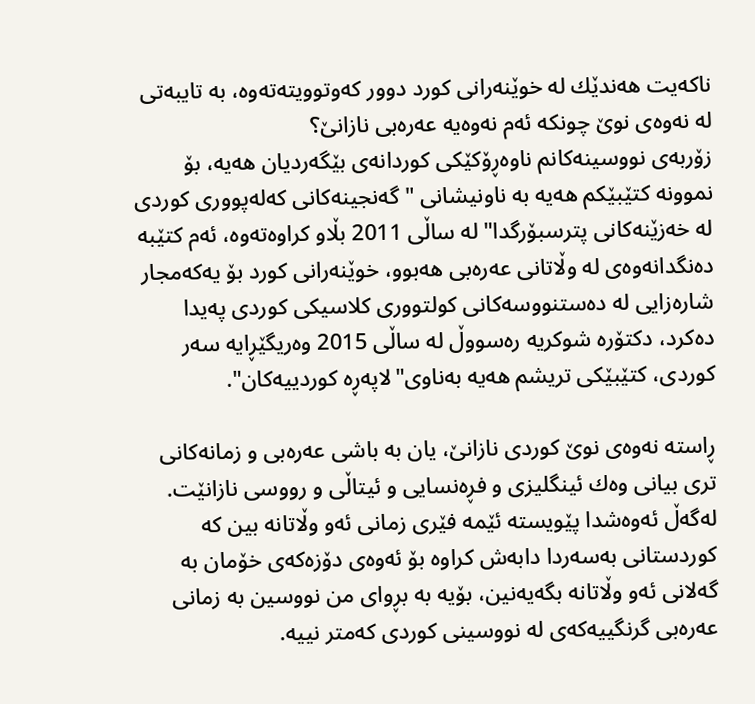ناكه‌یت هه‌ندێك له‌ خوێنه‌رانى كورد دوور كه‌وتوویته‌ته‌وه‌، به‌ تایبه‌تى له‌ نه‌وه‌ى نوێ چونكه‌ ئه‌م نه‌وه‌یه‌ عه‌ره‌بى نازانێ؟
زۆربه‌ى نووسینه‌كانم ناوه‌ڕۆكێكى كوردانه‌ی بێگه‌ردیان هه‌یه‌، بۆ نموونه‌ كتێبێكم هه‌یه‌ به‌ ناونیشانى "گه‌نجینه‌كانى كه‌له‌پوورى كوردى له‌ خه‌زێنه‌كانى پترسبۆرگدا" له‌ ساڵى 2011 بڵاو كراوه‌ته‌وه‌، ئه‌م كتێبه‌ ده‌نگدانه‌وه‌ى له‌ وڵاتانى عه‌ره‌بى هه‌بوو، خوێنه‌رانى كورد بۆ یه‌كه‌مجار شاره‌زایى له‌ ده‌ستنووسه‌كانى كولتوورى كلاسیكى كوردى په‌یدا ده‌كرد، دكتۆره‌ شوكریه‌ ره‌سووڵ له‌ ساڵى 2015 وه‌ریگێڕایه‌ سه‌ر كوردى، كتێبێكى تریشم هه‌یه‌ به‌ناوى"لاپه‌ڕه‌ كوردییه‌كان".

ڕاسته‌ نه‌وه‌ى نوێ كوردى نازانێ، یان به‌ باشى عه‌ره‌بى و زمانه‌كانى ترى بیانى وه‌ك ئینگلیزى و فڕه‌نسایى و ئیتاڵى و رووسى نازانێت. له‌گه‌ڵ ئه‌وه‌شدا پێویسته‌ ئێمه‌ فێرى زمانى ئه‌و وڵاتانه‌ بین كه‌ كوردستانى به‌سه‌ردا دابه‌ش كراوه‌ بۆ ئه‌وه‌ى دۆزه‌كه‌ى خۆمان به‌ گه‌لانى ئه‌و وڵاتانه‌ بگه‌یه‌نین، بۆیه‌ به‌ بڕواى من نووسین به‌ زمانى عه‌ره‌بى گرنگییه‌كه‌ى له‌ نووسینى كوردى كه‌متر نییه‌.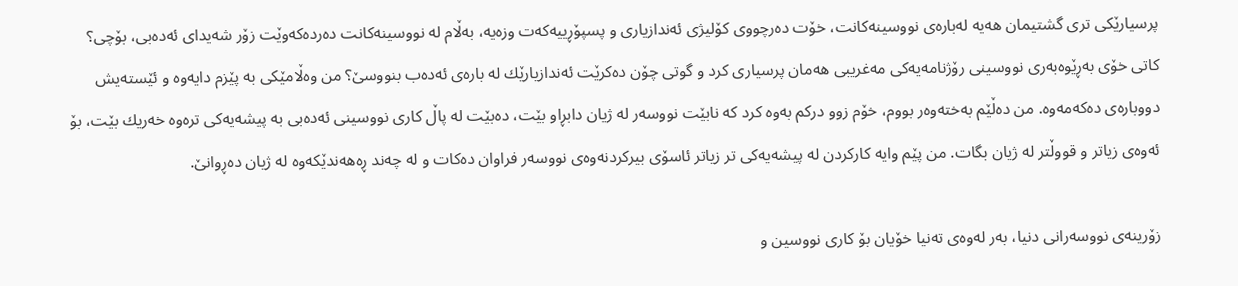پرسیارێكى ترى گشتیمان هه‌یه‌ له‌باره‌ى نووسینه‌كانت، خۆت ده‌رچووى كۆلیژى ئه‌ندازیارى و پسپۆڕییه‌كه‌ت وزه‌یه‌، به‌ڵام له‌ نووسینه‌كانت ده‌رده‌كه‌وێت زۆر شه‌یداى ئه‌ده‌بى، بۆچى؟
كاتى خۆى به‌ڕێوه‌به‌رى نووسینى رۆژنامه‌یه‌كى مه‌غریبى هه‌مان پرسیارى كرد و گوتى چۆن ده‌كرێت ئه‌ندازیارێك له‌ باره‌ى ئه‌ده‌ب بنووسێ؟ من وه‌ڵامێكى به‌ پێزم دایه‌وه‌ و ئێسته‌یش دووباره‌ى ده‌كه‌مه‌وه‌. من ده‌ڵێم به‌خته‌وه‌ر بووم، خۆم زوو دركم به‌وه‌ كرد كه‌ نابێت نووسه‌ر له‌ ژیان دابڕاو بێت، ده‌بێت له‌ پاڵ كارى نووسینى ئه‌ده‌بى به‌ پیشه‌یه‌كى تره‌وه‌ خه‌ریك بێت، بۆ ئه‌وه‌ى زیاتر و قووڵتر له‌ ژیان بگات. من پێم وایه‌ كاركردن له‌ پیشه‌یه‌كى تر زیاتر ئاسۆى بیركردنه‌وه‌ى نووسه‌ر فراوان ده‌كات و له‌ چه‌ند ڕه‌هه‌ندێكه‌وه‌ له‌ ژیان ده‌ڕوانێ.

زۆرینه‌ى نووسه‌رانى دنیا، به‌ر له‌وه‌ى ته‌نیا خۆیان بۆ كارى نووسین و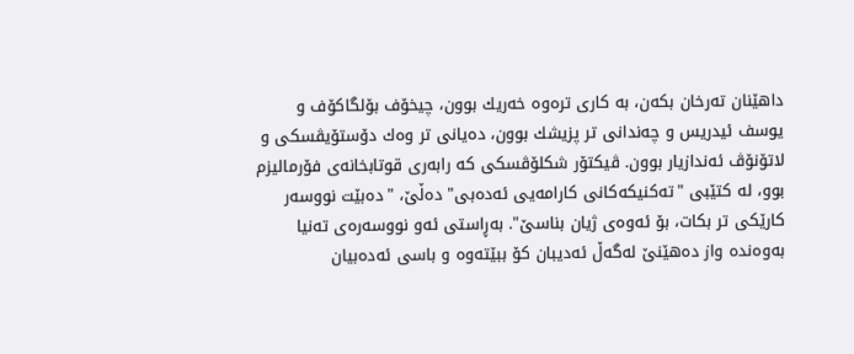داهێنان ته‌رخان بكه‌ن، به‌ كاری تره‌وه‌ خه‌ریك بوون، چیخۆف بۆلگاكۆف و یوسف ئیدریس و چه‌ندانى تر پزیشك بوون، ده‌یانى تر وه‌ك دۆستۆیڤسكى و لاتۆنۆڤ ئه‌ندازیار بوون. ڤیكتۆر شكلۆڤسكى كه‌ رابه‌رى قوتابخانه‌ى فۆرمالیزم بوو، له‌ كتێبى "ته‌كنیكه‌كانى كارامه‌یى ئه‌ده‌بى" ده‌ڵێ، "ده‌بێت نووسه‌ر كارێكى تر بكات، بۆ ئه‌وه‌ى ژیان بناسێ". به‌ڕاستى ئه‌و نووسه‌ره‌ى ته‌نیا به‌وه‌نده‌ واز ده‌هێنێ له‌گه‌ڵ ئه‌دیبان كۆ ببێته‌وه‌ و باسى ئه‌ده‌بیان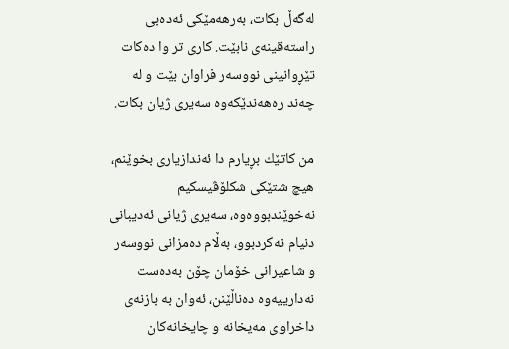له‌گه‌ڵ بكات، به‌رهه‌مێكى ئه‌ده‌بى راسته‌قینه‌ى نابێت. كارى تر وا ده‌كات تێڕوانینى نووسه‌ر فراوان بێت و له‌ چه‌ند ره‌هه‌ندێكه‌وه‌ سه‌یرى ژیان بكات.

من كاتێك بڕیارم دا ئه‌ندازیارى بخوێنم، هیچ شتێكى شكلۆڤیسكیم نه‌خوێندبووه‌وه‌، سه‌یرى ژیانى ئه‌دیبانى دنیام نه‌كردبوو، به‌ڵام ده‌مزانى نووسه‌ر و شاعیرانى خۆمان چۆن به‌ده‌ست نه‌دارییه‌وه‌ ده‌ناڵێنن، ئه‌وان به‌ بازنه‌ى داخراوى مه‌یخانه‌ و چایخانه‌كان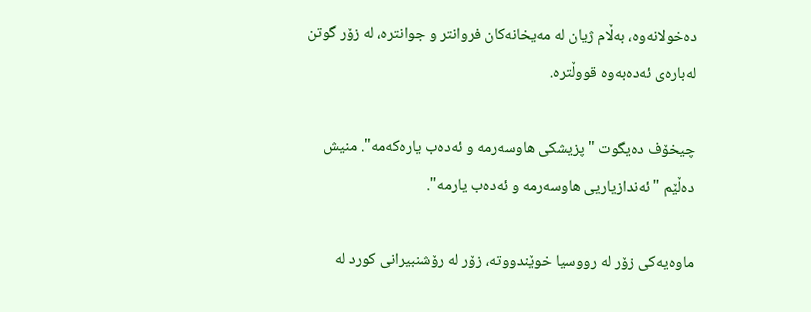ده‌خولانه‌وه‌، به‌ڵام ژیان له‌ مه‌یخانه‌كان فروانتر و جوانتره‌، له‌ زۆر گوتن له‌باره‌ى ئه‌ده‌به‌وه‌ قووڵتره‌.

چیخۆف ده‌یگوت "پزیشكى هاوسه‌رمه‌ و ئه‌ده‌ب یاره‌كه‌مه‌". منیش ده‌ڵێم "ئه‌ندازیاریی هاوسه‌رمه‌ و ئه‌ده‌ب یارمه‌".

ماوه‌یه‌كى زۆر له‌ رووسیا خوێندووته‌، زۆر له‌ رۆشنبیرانى كورد له‌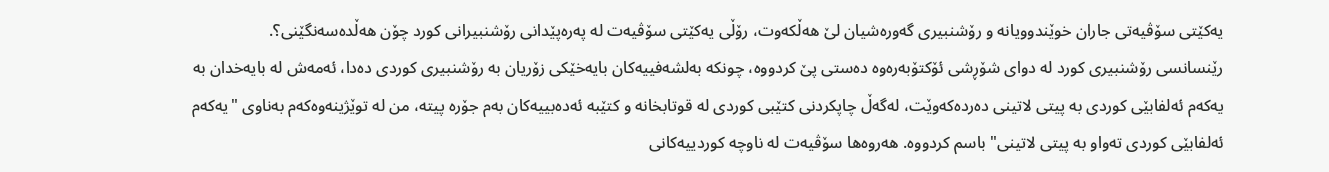یه‌كێتى سۆڤیه‌تى جاران خوێندوویانه‌ و رۆشنبیرى گه‌وره‌شیان لێ هه‌ڵكه‌وت، رۆڵى یه‌كێتى سۆڤیه‌ت له‌ په‌ره‌پێدانى رۆشنبیرانى كورد چۆن هه‌ڵده‌سه‌نگێنی؟.
رێنسانسى رۆشنبیرى كورد له‌ دواى شۆڕشى ئۆكتۆبه‌ره‌وه‌ ده‌ستى پێ كردووه‌، چونكه‌ به‌لشه‌فییه‌كان بایه‌خێكى زۆریان به‌ رۆشنبیرى كوردى ده‌دا، ئه‌مه‌ش له‌ بایه‌خدان به‌ یه‌كه‌م ئه‌لفابێى كوردى به‌ پیتى لاتینى ده‌رده‌كه‌وێت، له‌گه‌ڵ چاپكردنى كتێبى كوردى له‌ قوتابخانه‌ و كتێبه‌ ئه‌ده‌بییه‌كان به‌م جۆره‌ پیته‌، من له‌ توێژینه‌وه‌كه‌م به‌ناوى "یه‌كه‌م ئه‌لفابێى كوردى ته‌واو به‌ پیتى لاتینى" باسم كردووه‌. هه‌روه‌ها سۆڤیه‌ت له‌ ناوچه‌ كوردییه‌كانى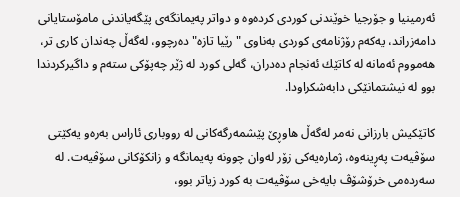ئه‌رمینیا و جۆرجیا خوێندنى كوردى كرده‌وه‌ و دواتر په‌یمانگه‌ى پێگه‌یاندنى مامۆستایانى دامه‌زراند، یه‌كه‌م رۆژنامه‌ى كوردى به‌ناوى "رێیا تازه‌" ده‌رچوو، له‌گه‌ڵ چه‌ندان كارى تر، هه‌مووم ئه‌مانه‌ له‌ كاتێك ئه‌نجام ده‌دران، گه‌لى كورد له‌ ژێر چه‌پۆكى سته‌م و داگیركردندا بوو له‌ نیشتمانێكى دابه‌شكراودا.

كاتێكیش بارزانى نه‌مر له‌گه‌ڵ هاوڕێ پێشمه‌رگه‌كانى له‌ رووبارى ئاراس به‌ره‌و یه‌كێتى سۆڤیه‌ت په‌ڕینه‌وه‌، ژماره‌یه‌كى زۆر له‌وان چوونه‌ په‌یمانگه‌ و زانكۆكانى سۆڤیه‌ت. له‌ سه‌رده‌مى خرۆشۆڤ بایه‌خى سۆڤیه‌ت به‌ كورد زیاتر بوو،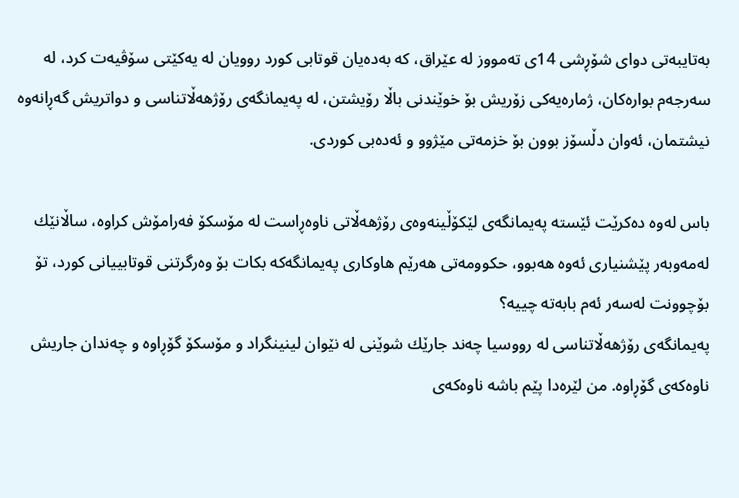به‌تایبه‌تى دواى شۆڕشى 14ى ته‌مووز له‌ عێراق، كه‌ به‌ده‌یان قوتابی كورد روویان له‌ یه‌كێتى سۆڤیه‌ت كرد، له‌ سه‌رجه‌م بواره‌كان، ژماره‌یه‌كى زۆریش بۆ خوێندنى باڵا رۆیشتن، له‌ په‌یمانگه‌ى رۆژهه‌ڵاتناسى و دواتریش گه‌ڕانه‌وه‌ نیشتمان، ئه‌وان دڵسۆز بوون بۆ خزمه‌تى مێژوو و ئه‌ده‌بى كوردى.

باس له‌وه‌ ده‌كرێت ئێسته‌ په‌یمانگه‌ى لێكۆڵینه‌وه‌ى رۆژهه‌ڵاتى ناوه‌ڕاست له‌ مۆسكۆ فه‌رامۆش كراوه‌، ساڵانێك له‌مه‌وبه‌ر پێشنیارى ئه‌وه‌ هه‌بوو، حكوومه‌تى هه‌رێم هاوكارى په‌یمانگه‌كه‌ بكات بۆ وه‌رگرتنى قوتابییانى كورد، تۆ بۆچوونت له‌سه‌ر ئه‌م بابه‌ته‌ چییه‌؟
په‌یمانگه‌ى رۆژهه‌ڵاتناسى له‌ رووسیا چه‌ند جارێك شوێنى له‌ نێوان لینینگراد و مۆسكۆ گۆڕاوه‌ و چه‌ندان جاریش ناوه‌كه‌ى گۆڕاوه‌. من لێره‌دا پێم باشه‌ ناوه‌كه‌ى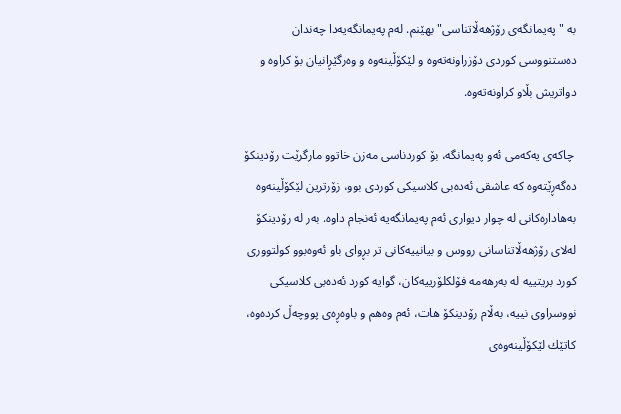به‌ "په‌یمانگه‌ى رۆژهه‌ڵاتناسى" بهێنم. له‌م په‌یمانگه‌یه‌دا چه‌ندان ده‌ستنووسى كوردى دۆزراونه‌ته‌وه‌ و لێكۆڵینه‌وه‌ و وه‌رگێڕانیان بۆ كراوه‌ و دواتریش بڵاو كراونه‌ته‌وه‌.

 چاكه‌ى یه‌كه‌مى ئه‌و په‌یمانگه‌، بۆ كوردناسى مه‌زن خاتوو مارگرێت رۆدینكۆ ده‌گه‌ڕێته‌وه‌ كه‌ عاشقى ئه‌ده‌بى كلاسیكى كوردى بوو، زۆرترین لێكۆڵینه‌وه‌ به‌هاداره‌كانى له‌ چوار دیوارى ئه‌م په‌یمانگه‌یه‌ ئه‌نجام داوه‌. به‌ر له‌ رۆدینكۆ له‌لاى رۆژهه‌ڵاتناسانى رووس و بیانییه‌كانى تر بڕواى باو ئه‌وه‌بوو كولتوورى كورد بریتییه‌ له‌ به‌رهه‌مه‌ فۆلكلۆرییه‌كان، گوایه‌ كورد ئه‌ده‌بى كلاسیكى نووسراوى نییه‌، به‌ڵام رۆدینكۆ هات، ئه‌م وه‌هم و باوه‌ڕه‌ى پووچه‌ڵ كرده‌وه‌، كاتێك لێكۆڵینه‌وه‌ى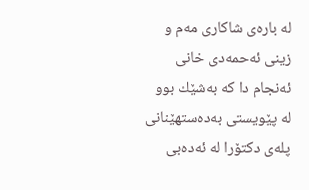له‌ باره‌ى شاكارى مه‌م و زینى ئه‌حمه‌دى خانى ئه‌نجام دا كه‌ به‌شێك بوو له‌ پێویستى به‌ده‌ستهێنانى پله‌ى دكتۆرا له‌ ئه‌ده‌بى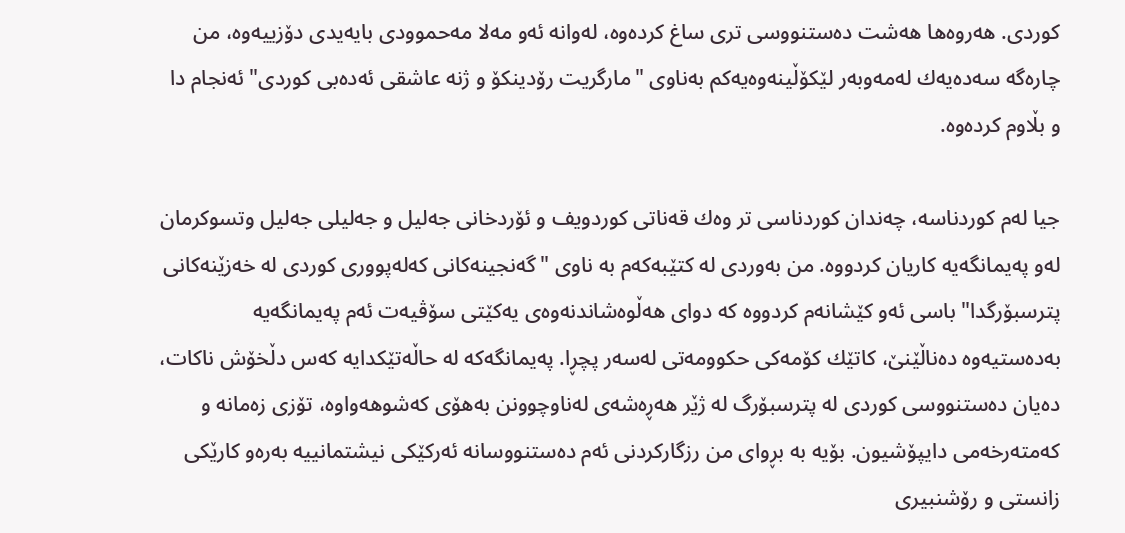كوردى. هه‌روه‌ها هه‌شت ده‌ستنووسى ترى ساغ كرده‌وه‌، له‌وانه‌ ئه‌و مه‌لا مه‌حموودى بایه‌یدى دۆزییه‌وه‌، من چاره‌گه‌ سه‌ده‌یه‌ك له‌مه‌وبه‌ر لێكۆڵینه‌وه‌یه‌كم به‌ناوى "مارگریت رۆدینكۆ و ژنه‌ عاشقى ئه‌ده‌بى كوردى" ئه‌نجام دا و بڵاوم كرده‌وه‌.

جیا له‌م كوردناسه‌، چه‌ندان كوردناسى تر وه‌ك قه‌ناتى كوردویف و ئۆردخانى جه‌لیل و جه‌لیلى جه‌لیل وتسوكرمان له‌و په‌یمانگه‌یه‌ كاریان كردووه‌. من به‌وردى له‌ كتێبه‌كه‌م به‌ ناوى "گه‌نجینه‌كانى كه‌له‌پوورى كوردى له‌ خه‌زێنه‌كانى پترسبۆرگدا" باسى ئه‌و كێشانه‌م كردووه‌ كه‌ دواى هه‌ڵوه‌شاندنه‌وه‌ى یه‌كێتى سۆڤیه‌ت ئه‌م په‌یمانگه‌یه‌ به‌ده‌ستیه‌وه‌ ده‌ناڵێنێ، كاتێك كۆمه‌كى حكوومه‌تى له‌سه‌ر پچڕا. په‌یمانگه‌كه‌ له‌ حاڵه‌تێكدایه‌ كه‌س دڵخۆش ناكات، ده‌یان ده‌ستنووسى كوردى له‌ پترسبۆرگ له‌ ژێر هه‌ڕه‌شه‌ى له‌ناوچوونن به‌هۆى كه‌شوهه‌واوه‌، تۆزى زه‌مانه‌ و كه‌مته‌رخه‌مى دایپۆشیون. بۆیه‌ به‌ بڕواى من رزگاركردنى ئه‌م ده‌ستنووسانه‌ ئه‌ركێكى نیشتمانییه‌ به‌ره‌و كارێكى زانستى و رۆشنبیرى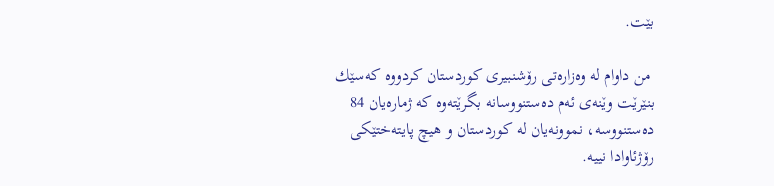بێت.

 من داوام له‌ وه‌زاره‌تى رۆشنبیرى كوردستان كردووه‌ كه‌سێك بنێرێت وێنه‌ى ئه‌م ده‌ستنووسانه‌ بگرێته‌وه‌ كه‌ ژماره‌یان 84 ده‌ستنووسه‌، نموونه‌یان له‌ كوردستان و هیچ پایته‌ختێكى رۆژئاوادا نییه‌.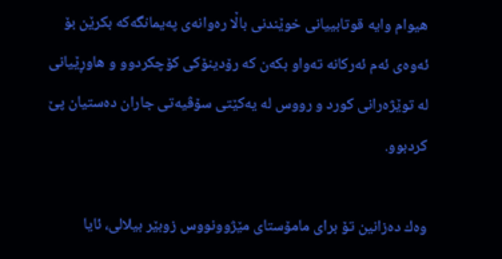هیوام وایه‌ قوتابییانى خوێندنى باڵا ره‌وانه‌ى په‌یمانگه‌كه‌ بكرێن بۆ ئه‌وه‌ى ئه‌م ئه‌ركانه‌ ته‌واو بكه‌ن كه‌ رۆدینۆكى كۆچكردوو و هاوڕێیانى له‌ توێژه‌رانى كورد و رووس له‌ یه‌كێتى سۆڤیه‌تى جاران ده‌ستیان پێ كردبوو.

وه‌ك ده‌زانین تۆ براى مامۆستاى مێژوونووس زوبێر بیلالى، ئایا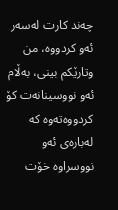چه‌ند كارت له‌سه‌ر ئه‌و كردووه‌، من وتارێكم بینى، به‌ڵام ئه‌و نووسینانه‌ت كۆ كردووه‌ته‌وه‌ كه‌ له‌باره‌ى ئه‌و نووسراوه‌ خۆت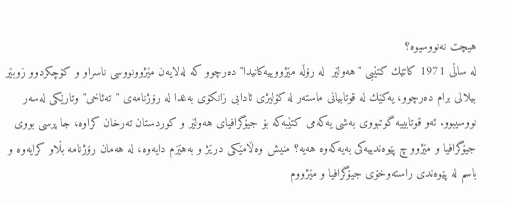هیچت نه‌نووسیوه‌؟
له‌ ساڵى 1971 كاتێك كتێبى "هه‌ولێر  له‌ رۆڵه‌ مێژووییه‌كانیدا" ده‌رچوو كه‌ له‌لایه‌ن مێژوونووسى ناسراو و كۆچكردوو زوبێر بیلالى برام ده‌رچوو، یه‌كێك له‌ قوتابیانى ماسته‌ر له‌ كۆلیژى ئادابى زانكۆى به‌غدا له‌ رۆژنامه‌ى "ته‌ئاخى" وتارێكى له‌سه‌ر نووسیبوو. ئه‌و قوتابییه‌ گوتبووى به‌شى یه‌كه‌مى كتێبه‌كه‌ بۆ جیۆگرافیاى هه‌ولێر و كوردستان ته‌رخان كراوه‌، جا پرسى بووى جیۆگرافیا و مێژوو چ پێوه‌ندییه‌كى به‌یه‌كه‌وه‌ هه‌یه‌؟ منیش وه‌ڵامێكى درێژ و به‌هێزم دایه‌وه‌، له‌ هه‌مان رۆژنامه‌ بڵاو كرایه‌وه‌ و باسم له‌ پێوه‌ندى راسته‌وخۆى جیۆگرافیا و مێژووم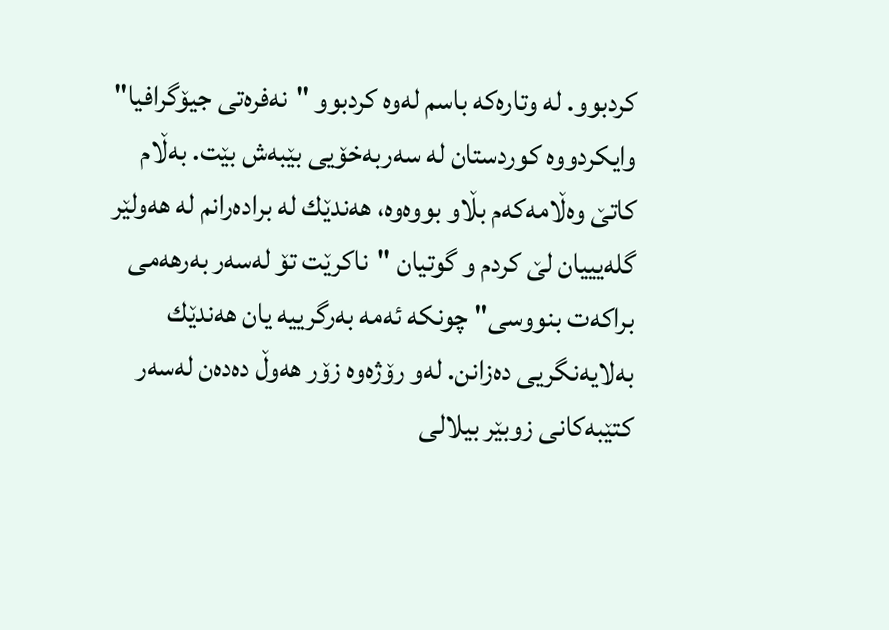كردبوو. له‌ وتاره‌كه‌ باسم له‌وه‌ كردبوو "نه‌فره‌تى جیۆگرافیا" وایكردووه‌ كوردستان له‌ سه‌ربه‌خۆیى بێبه‌ش بێت. به‌ڵام كاتێ وه‌ڵامه‌كه‌م بڵاو بووه‌وه‌، هه‌ندێك له‌ براده‌رانم له‌ هه‌ولێر گله‌یییان لێ كردم و گوتیان "ناكرێت تۆ له‌سه‌ر به‌رهه‌مى براكه‌ت بنووسى" چونكه‌ ئه‌مه‌ به‌رگرییه‌ یان هه‌ندێك به‌لایه‌نگریى ده‌زانن. له‌و رۆژه‌وه‌ زۆر هه‌وڵ ده‌ده‌ن له‌سه‌ر كتێبه‌كانى زوبێر بیلالى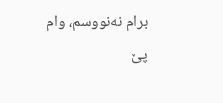برام نه‌نووسم، وام پێ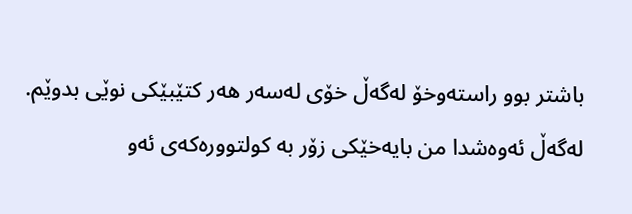باشتر بوو راسته‌وخۆ له‌گه‌ڵ خۆى له‌سه‌ر هه‌ر كتێبێكى نوێى بدوێم. له‌گه‌ڵ ئه‌وه‌شدا من بایه‌خێكى زۆر به‌ كولتووره‌كه‌ى ئه‌و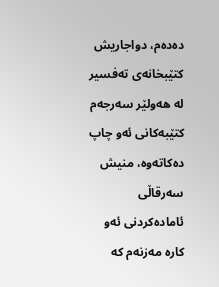ده‌ده‌م، دواجاریش كتێبخانه‌ى ته‌فسیر له‌ هه‌ولێر سه‌رجه‌م كتێبه‌كانى ئه‌و چاپ ده‌كاته‌وه‌، منیش سه‌رقاڵى ئاماده‌كردنى ئه‌و كاره‌ مه‌زنه‌م كه‌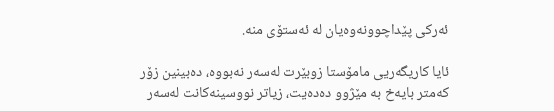ئه‌ركى پێداچوونه‌وه‌یان له‌ ئه‌ستۆى منه‌.

ئایا كاریگه‌ریی مامۆستا زوبێرت له‌سه‌ر نه‌بووه‌، ده‌بینین زۆر كه‌متر بایه‌خ به‌ مێژوو ده‌ده‌یت، زیاتر نووسینه‌كانت له‌سه‌ر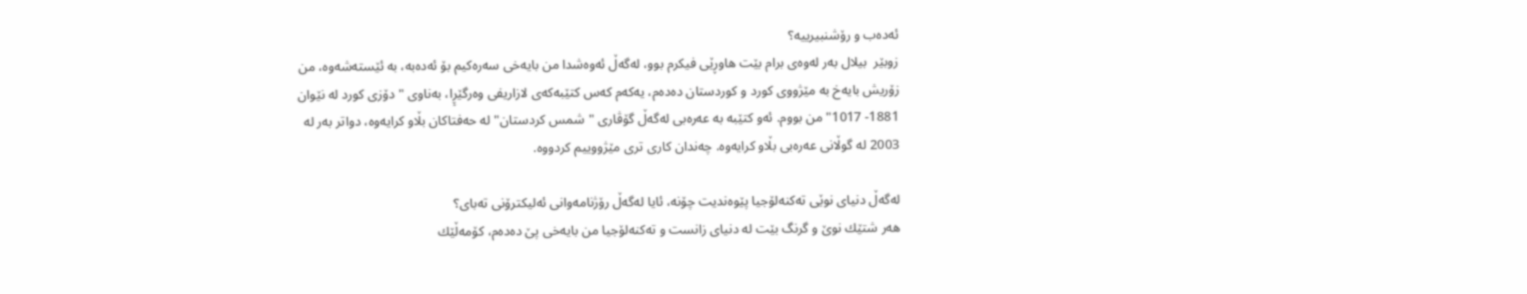ئه‌ده‌ب و رۆشنبیرییه‌؟
زوبێر  بیلال به‌ر له‌وه‌ى برام بێت هاوڕێى فیكرم بوو، له‌گه‌ڵ ئه‌وه‌شدا من بایه‌خى سه‌ره‌كیم بۆ ئه‌ده‌به‌، به‌ ئێسته‌شه‌وه‌، من زۆریش بایه‌خ به‌ مێژووى كورد و كوردستان ده‌ده‌م، یه‌كه‌م كه‌س كتێبه‌كه‌ى لازاریفى وه‌رگێڕِا، به‌ناوى "دۆزى كورد له‌ نێوان 1881- 1017" من بووم. ئه‌و كتێبه‌ به‌ عه‌ره‌بى له‌گه‌ڵ گۆڤارى "شمس كردستان" له‌ حه‌فتاكان بڵاو كرایه‌وه‌، دواتر به‌ر له‌ 2003 له‌ گوڵانى عه‌ره‌بى بڵاو كرایه‌وه‌. چه‌ندان كارى تری مێژووییم كردووه‌.

له‌گه‌ڵ دنیاى نوێى ته‌كنه‌لۆجیا پێوه‌ندیت چۆنه‌، ئایا له‌گه‌ڵ رۆژنامه‌وانى ئه‌لیكترۆنى ته‌بای؟
هه‌ر شتێك نوێ و گرنگ بێت له‌ دنیاى زانست و ته‌كنه‌لۆجیا من بایه‌خى پێ ده‌ده‌م، كۆمه‌ڵێك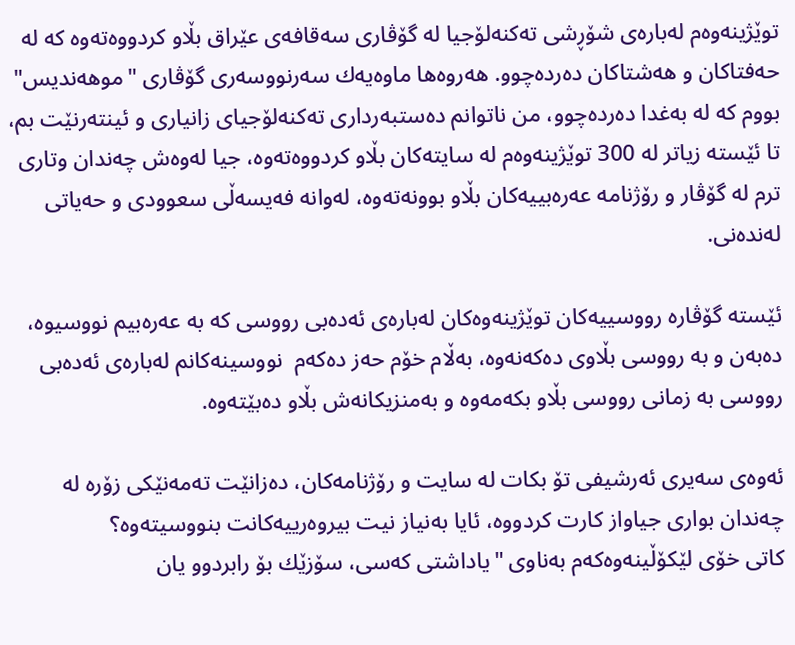توێژینه‌وه‌م له‌باره‌ى شۆڕشى ته‌كنه‌لۆجیا له‌ گۆڤارى سه‌قافه‌ى عێراق بڵاو كردووه‌ته‌وه‌ كه‌ له‌ حه‌فتاكان و هه‌شتاكان ده‌رده‌چوو. هه‌روه‌ها ماوه‌یه‌ك سه‌رنووسه‌رى گۆڤارى "موهه‌ندیس" بووم كه‌ له‌ به‌غدا ده‌رده‌چوو، من ناتوانم ده‌ستبه‌ردارى ته‌كنه‌لۆجیای زانیارى و ئینته‌رنێت بم، تا ئێسته‌ زیاتر له‌ 300 توێژینه‌وه‌م له‌ سایته‌كان بڵاو كردووه‌ته‌وه‌، جیا له‌وه‌ش چه‌ندان وتارى ترم له‌ گۆڤار و رۆژنامه‌ عه‌ره‌بییه‌كان بڵاو بوونه‌ته‌وه‌، له‌وانه‌ فه‌یسه‌ڵى سعوودى و حه‌یاتى له‌نده‌نى.

ئێسته‌ گۆڤاره‌ رووسییه‌كان توێژینه‌وه‌كان له‌باره‌ى ئه‌ده‌بى رووسى كه‌ به‌ عه‌ره‌بیم نووسیوه‌، ده‌به‌ن و به‌ رووسى بڵاوى ده‌كه‌نه‌وه‌، به‌ڵام خۆم حه‌ز ده‌كه‌م  نووسینه‌كانم له‌باره‌ى ئه‌ده‌بى رووسى به‌ زمانى رووسى بڵاو بكه‌مه‌وه‌ و به‌منزیكانه‌ش بڵاو ده‌بێته‌وه‌.

ئه‌وه‌ى سه‌یرى ئه‌رشیفى تۆ بكات له‌ سایت و رۆژنامه‌كان، ده‌زانێت ته‌مه‌نێكى زۆره‌ له‌ چه‌ندان بوارى جیاواز كارت كردووه‌، ئایا به‌نیاز نیت بیروه‌رییه‌كانت بنووسیته‌وه‌؟
كاتى خۆى لێكۆڵینه‌وه‌كه‌م به‌ناوى "یاداشتى كه‌سى، سۆزێك بۆ رابردوو یان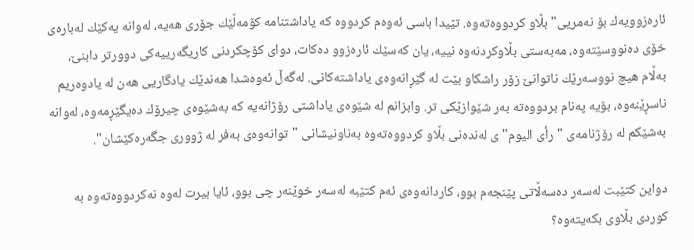ئاره‌زوویه‌ك بۆ نه‌مریى" بڵاو كردووه‌ته‌وه‌. تێیدا باسى ئه‌وه‌م كردووه‌ كه‌ یاداشتنامه‌ كۆمه‌ڵێك جۆرى هه‌یه‌، له‌وانه‌ یه‌كێك له‌باره‌ى خۆى ده‌نووسێته‌وه‌، مه‌به‌ستى بڵاوكردنه‌وه‌ نییه‌، یان كه‌سێك ئاره‌زوو ده‌كات، دواى كۆچكردنى كاریگه‌رییه‌كى دوورتر دابنێ، به‌ڵام هیچ نووسه‌رێك ناتوانێ زۆر راشكاو بێت له‌ گێڕانه‌وه‌ی یاداشته‌كانى. له‌گه‌ڵ ئه‌وه‌شدا هه‌ندێك یادگاریى هه‌ن له‌ یادوه‌ریم ناسڕێنه‌وه‌، بۆیه‌ په‌نام بردووه‌ته‌ به‌ر شێوازێكى تر. وابزانم له‌ شێوه‌ى یاداشتى رۆژانه‌یه‌ كه‌ به‌شێوه‌ى چیرۆك ده‌یگێڕمه‌وه‌، له‌وانه‌ به‌شێكم له‌ رۆژنامه‌ى "رأی الیوم"ى له‌نده‌نى بڵاو كردووه‌ته‌وه‌ به‌ناونیشانى "توانه‌وه‌ى به‌فر له‌ ژوورى جگه‌ره‌كێشان".

دواین كتێبت له‌سه‌ر ده‌سه‌ڵاتى پێنجه‌م بوو، كاردانه‌وه‌ى ئه‌م كتێبه‌ له‌سه‌ر خوێنه‌ر چى بوو، ئایا بیرت له‌وه‌ نه‌كردووه‌ته‌وه‌ به‌ كوردى بڵاوى بكه‌یته‌وه‌؟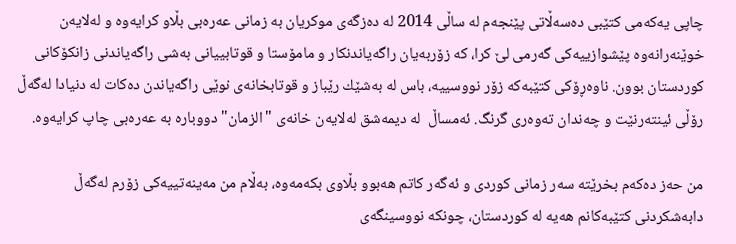چاپى یه‌كه‌مى كتێبى ده‌سه‌ڵاتى پێنجه‌م له‌ ساڵى 2014 له‌ ده‌زگه‌ى موكریان به‌ زمانى عه‌ره‌بى بڵاو كرایه‌وه‌ و له‌لایه‌ن خوێنه‌رانه‌وه‌ پێشوازییه‌كى گه‌رمى لێ كرا، كه‌ زۆربه‌یان راگه‌یاندنكار و مامۆستا و قوتابییانى به‌شى راگه‌یاندنى زانكۆكانى كوردستان بوون. ناوه‌ڕۆكى كتێبه‌كه‌ زۆر نووسییه‌، باس له‌ به‌شێك رێباز و قوتابخانه‌ى نوێى راگه‌یاندن ده‌كات له‌ دنیادا له‌گه‌ڵ رۆڵى ئینته‌رنێت و چه‌ندان ته‌وه‌رى گرنگ. ئه‌مساڵ  له‌ دیمه‌شق له‌لایه‌ن خانه‌ى "الزمان" دووباره‌ به‌ عه‌ره‌بى چاپ كرایه‌وه‌.

من حه‌ز ده‌كه‌م بخرێته‌ سه‌ر زمانى كوردى و ئه‌گه‌ر كاتم هه‌بوو بڵاوى بكه‌مه‌وه‌، به‌ڵام من مه‌ینه‌تییه‌كى زۆرم له‌گه‌ڵ دابه‌شكردنى كتێبه‌كانم هه‌یه‌ له‌ كوردستان، چونكه‌ نووسینگه‌ى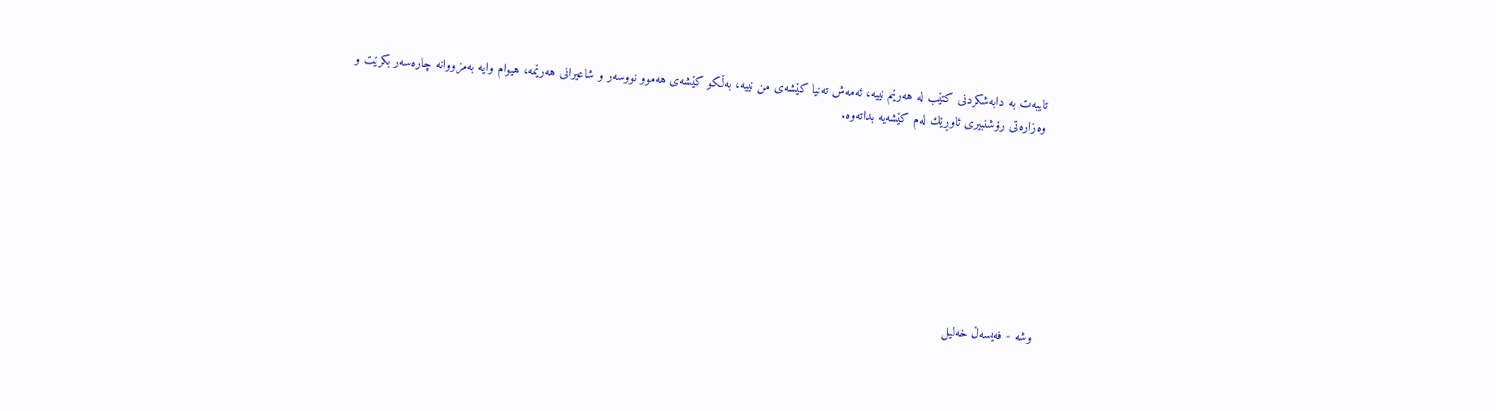تایبه‌ت به‌ دابه‌شكردنى كتێب له‌ هه‌رێم نییه‌، ئه‌مه‌ش ته‌نیا كێشه‌ى من نییه‌، به‌ڵكو كێشه‌ى هه‌موو نووسه‌ر و شاعیرانى هه‌رێمه‌، هیوام وایه‌ به‌مزووانه‌ چاره‌سه‌ر بكرێت و وه‌زاره‌تى رۆشنبیرى ئاوڕێك له‌م كێشه‌یه‌ بداته‌وه‌.








وشە - فه‌یسه‌ڵ خه‌لیل